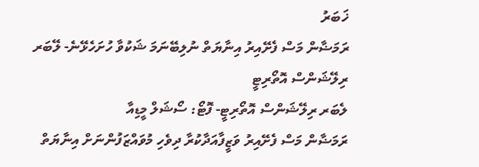ޚަބަރު
ރަމަޟާން މަސް ފެށޭއިރު އިނާޔަތް ނުލިބޭނަމަ ޝަކުވާ ހުށަހެޅޭނެ- ލޭބަރ ރިލޭޝަންސް އޮތޯރިޓީ
ލެބަރ ރިލޭޝަންސް އޮތޯރިޓީ- ފޮޓޯ: ސޯޝަލް މީޑިއާ
ރަމަޟާން މަސް ފެށޭއިރު ވަޒީފާއަދާކުރާ ދިވެހި މުވައްޒަފުންނަށް އިނާޔަތް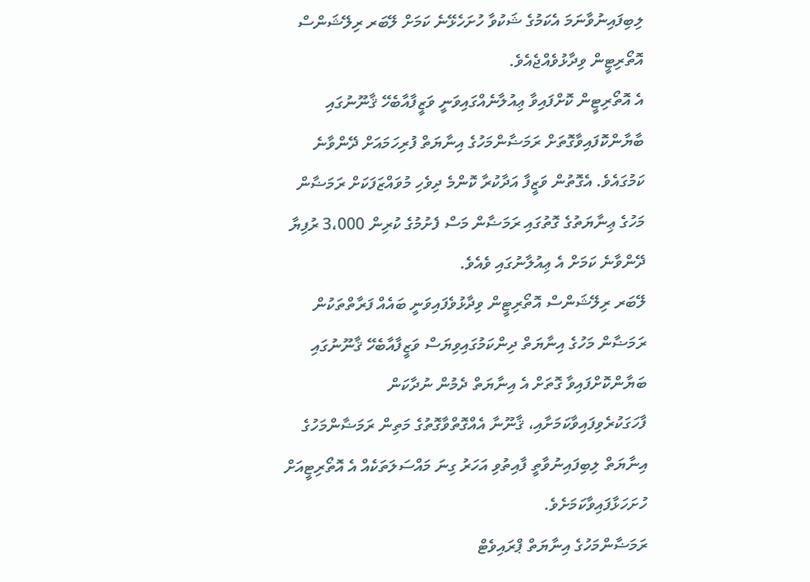ލިބިފައިނުވާނަމަ އެކަމުގެ ޝަކުވާ ހުށަހެޅޭނެ ކަމަށް ލޭބަރ ރިލޭޝަންސް އޮތޯރިޓީން ވިދާޅުވެއްޖެއެވެ.
އެ އޮތޯރިޓީން ކޮށްފައިވާ ޢިއުލާނެއްގައިވަނީ ވަޒީފާއާބެހޭ ޤާނޫނުގައި ބާޔާންކޮފައިވާގޮތަށް ރަމަޟާންމަހުގެ އިނާޔަތް ފުރިހަމައަށް ދޭންވާނެ ކަމުގައެވެ. އެގޮތުން ވަޒީފާ އަދާކުރާ ކޮންމެ ދިވެހި މުވައްޒަފަކަށް ރަމަޟާން މަހުގެ ޢިނާޔަތުގެ ގޮތުގައި ރަމަޟާން މަސް ފެށުމުގެ ކުރިން 3،000 ރުފިޔާ ދޭންވާނެ ކަމަށް އެ ޢިއުލާނުގައި ވެއެވެ.
ލޭބަރ ރިލޭޝަންސް އޮތޯރިޓީން ވިދާޅުވެފައިވަނީ ބައެއް ފަރާތްތަކުން ރަމަޟާން މަހުގެ އިނާޔަތް ދިންކަމުގައިވިޔަސް ވަޒީފާއާބެހޭ ޤާނޫނުގައި ބަޔާންކޮށްފައިވާ ގޮތަށް އެ އިނާޔަތް ދެމުން ނުދާކަން ފާހަގަކުރެވިފައިވާކަމަށާއި، ޤާނޫނާ އެއްގޮތްވާގޮތުގެ މަތިން ރަމަޟާންމަހުގެ އިނާޔަތް ލިބިފައިނުވާތީ ފާއިތުވި އަހަރު ގިނަ މައްސަލަތަކެއް އެ އޮތޯރިޓީއަށް ހުށަހަޅާފައިވާކަމަށެވެ.
ރަމަޟާންމަހުގެ އިނާޔަތް ޕްރައިވެޓް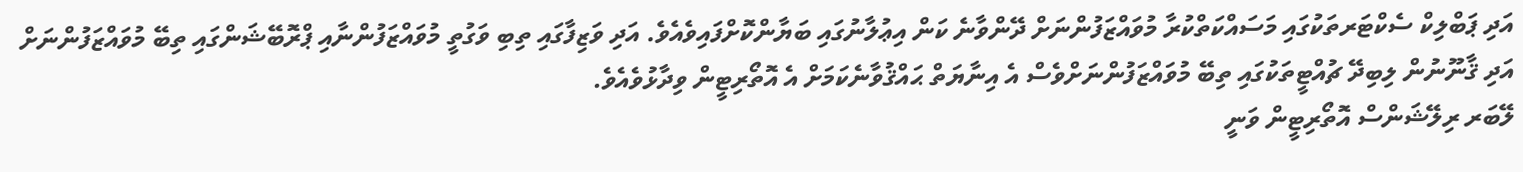އަދި ޕަބްލިކް ސެކްޓަރތަކުގައި މަސައްކަތްކުރާ މުވައްޒަފުންނަށް ދޭންވާނެ ކަން އިޢުލާނުގައި ބަޔާންކޮށްފައިވެއެވެ. އަދި ވަޒިފާގައި ތިބި ވަގުތީ މުވައްޒަފުންނާއި ޕްރޮބޭޝަންގައި ތިބޭ މުވައްޒަފުންނަށް އަދި ޤާނޫނުން ލިބިދޭ ޗުއްޓީތަކުގައި ތިބޭ މުވައްޒަފުންނަށްވެސް އެ އިނާޔަތް ޙައްޤުވާނެކަމަށް އެ އޮތޯރިޓީން ވިދާޅުވެއެވެ.
ލޭބަރ ރިލޭޝަންސް އޮތޯރިޓީން ވަނީ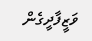ވަޒީފާދީގެން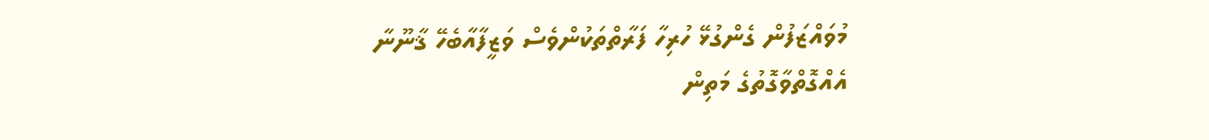މުވައްޒަފުން ގެންގުޅޭ ހުރިހާ ފަރާތްތަކުންވެސް ވަޒީފާއާބެހޭ ޤާނޫނާ އެއްގޮތްވާގޮތުގެ މަތިން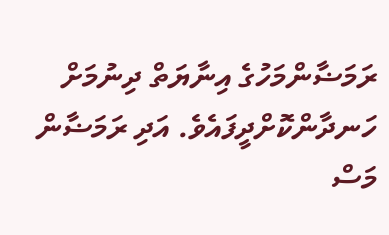ރަމަޟާންމަހުގެ އިނާޔަތް ދިނުމަށް ހަނދާންކޮށްދީފައެވެ. އަދި ރަމަޟާން މަސް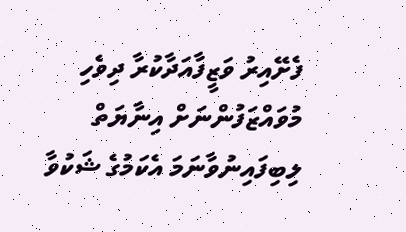ފެށޭއިރު ވަޒީފާއަދާކުރާ ދިވެހި މުވައްޒަފުންނަށް އިނާޔަތް ލިބިފައިނުވާނަމަ އެކަމުގެ ޝަކުވާ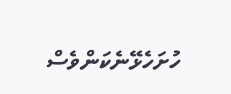ހުށަހެޅޭނެކަންވެސް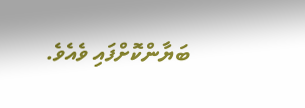ބަޔާންކޮށްފައި ވެއެވެ.